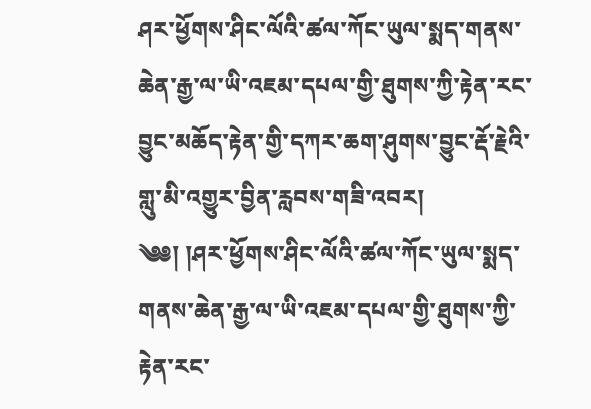ཤར་ཕྱོགས་ཤིང་ལོའི་ཚལ་ཀོང་ཡུལ་སྨད་གནས་ཆེན་རྒྱ་ལ་ཡི་འཇམ་དཔལ་གྱི་ཐུགས་ཀྱི་རྟེན་རང་བྱུང་མཆོད་རྟེན་གྱི་དཀར་ཆག་ཤུགས་བྱུང་རྡོ་རྗེའི་གླུ་མི་འགྱུར་བྱིན་རླབས་གཟི་འབར།
༄༅། །ཤར་ཕྱོགས་ཤིང་ལོའི་ཚལ་ཀོང་ཡུལ་སྨད་གནས་ཆེན་རྒྱ་ལ་ཡི་འཇམ་དཔལ་གྱི་ཐུགས་ཀྱི་རྟེན་རང་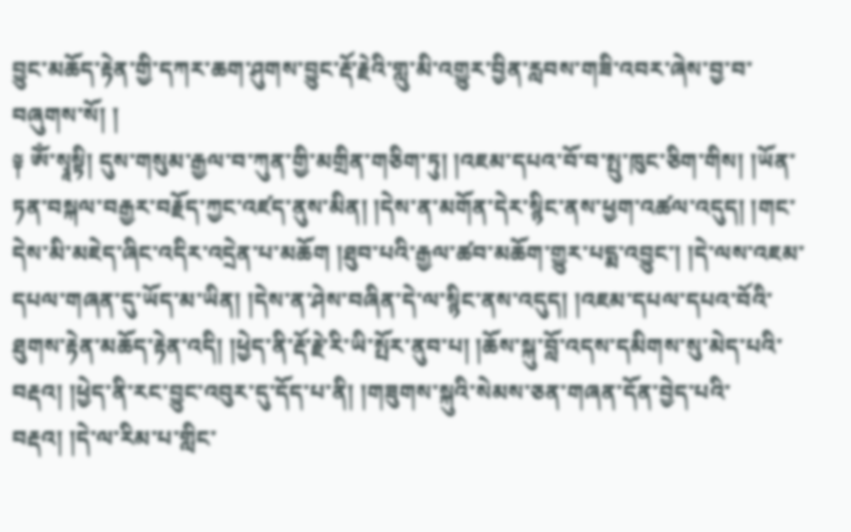བྱུང་མཆོད་རྟེན་གྱི་དཀར་ཆག་ཤུགས་བྱུང་རྡོ་རྗེའི་གླུ་མི་འགྱུར་བྱིན་རླབས་གཟི་འབར་ཞེས་བྱ་བ་བཞུགས་སོ། །
༈ ཨོཾ་སྭཱསྟི། དུས་གསུམ་རྒྱལ་བ་ཀུན་གྱི་མགྲིན་གཅིག་ཏུ། །འཇམ་དཔའ་བོ་བ་སྤུ་ཁུང་ཅིག་གིས། །ཡོན་ཏན་བསྐལ་བརྒྱར་བརྗོད་ཀྱང་འཛད་ནུས་མིན། །དེས་ན་མགོན་དེར་སྙིང་ནས་ཕྱག་འཚལ་འདུད། །གང་དེས་མི་མཇེད་ཞིང་འདིར་འདྲེན་པ་མཆོག །ཐུབ་པའི་རྒྱལ་ཚབ་མཆོག་གྱུར་པདྨ་འབྱུང་། །དེ་ལས་འཇམ་དཔལ་གཞན་དུ་ཡོད་མ་ཡིན། །དེས་ན་ཤེས་བཞིན་དེ་ལ་སྙིང་ནས་འདུད། །འཇམ་དཔལ་དཔའ་བོའི་ཐུགས་རྟེན་མཆོད་རྟེན་འདི། །ཕྱེད་ནི་རྡོ་རྗེ་རི་ཡི་སྤོར་ནུབ་པ། །ཆོས་སྐུ་བློ་འདས་དམིགས་སུ་མེད་པའི་བརྡའ། །ཕྱེད་ནི་རང་བྱུང་འབུར་དུ་དོད་པ་ནི། །གཟུགས་སྐུའི་སེམས་ཅན་གཞན་དོན་བྱེད་པའི་བརྡའ། །དེ་ལ་རིམ་པ་གླིང་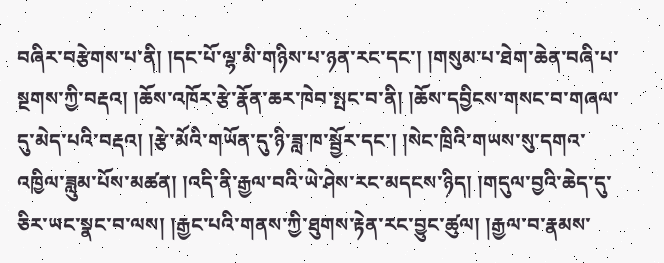བཞིར་བརྩེགས་པ་ནི། །དང་པོ་ལྷ་མི་གཉིས་པ་ཉན་རང་དང་། །གསུམ་པ་ཐེག་ཆེན་བཞི་པ་སྔགས་ཀྱི་བརྡའ། །ཆོས་འཁོར་རྩེ་རྣོན་ཆར་ཁེབ་སྤང་བ་ནི། །ཆོས་དབྱིངས་གསང་བ་གཞལ་དུ་མེད་པའི་བརྡའ། །རྩེ་མོའི་གཡོན་དུ་ཉི་ཟླ་ཁ་སྦྱོར་དང་། །སེང་ཁྲིའི་གཡས་སུ་དགའ་འཁྱིལ་ཟླུམ་པོས་མཚན། །འདི་ནི་རྒྱལ་བའི་ཡེ་ཤེས་རང་མདངས་ཉིད། །གདུལ་བྱའི་ཆེད་དུ་ཅིར་ཡང་སྣང་བ་ལས། །རྒྱང་པའི་གནས་ཀྱི་ཐུགས་རྟེན་རང་བྱུང་ཚུལ། །རྒྱལ་བ་རྣམས་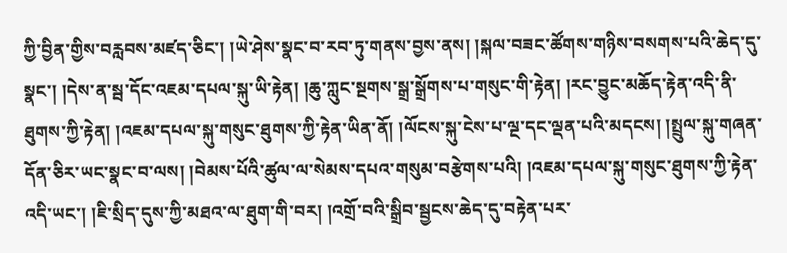ཀྱི་བྱིན་གྱིས་བརླབས་མཛད་ཅིང་། །ཡེ་ཤེས་སྣང་བ་རབ་ཏུ་གནས་བྱས་ནས། །སྐལ་བཟང་ཚོགས་གཉིས་བསགས་པའི་ཆེད་དུ་སྣང་། །དེས་ན་སྦ་དོང་འཇམ་དཔལ་སྐུ་ཡི་རྟེན། །ཆུ་ཀླུང་སྔགས་སྒྲ་སྒྲོགས་པ་གསུང་གི་རྟེན། །རང་བྱུང་མཆོད་རྟེན་འདི་ནི་ཐུགས་ཀྱི་རྟེན། །འཇམ་དཔལ་སྐུ་གསུང་ཐུགས་ཀྱི་རྟེན་ཡིན་ནོ། །ལོངས་སྐུ་ངེས་པ་ལྔ་དང་ལྡན་པའི་མདངས། །སྤྲུལ་སྐུ་གཞན་དོན་ཅིར་ཡང་སྣང་བ་ལས། །བེམས་པོའི་ཚུལ་ལ་སེམས་དཔའ་གསུམ་བརྩེགས་པའི། །འཇམ་དཔལ་སྐུ་གསུང་ཐུགས་ཀྱི་རྟེན་འདི་ཡང་། །ཇི་སྲིད་དུས་ཀྱི་མཐའ་ལ་ཐུག་གི་བར། །འགྲོ་བའི་སྒྲིབ་སྦྱངས་ཆེད་དུ་བརྟེན་པར་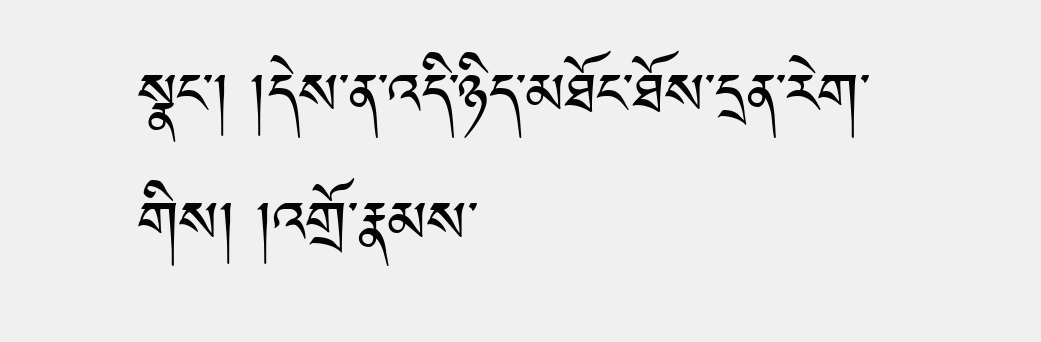སྣང་། །དེས་ན་འདི་ཉིད་མཐོང་ཐོས་དྲན་རེག་གིས། །འགྲོ་རྣམས་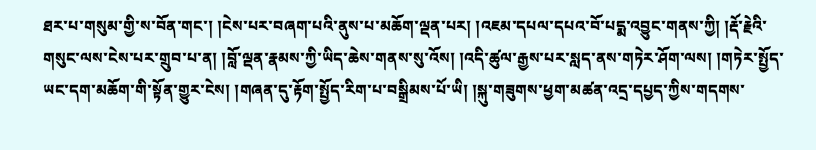ཐར་པ་གསུམ་གྱི་ས་བོན་གང་། །ངེས་པར་བཞག་པའི་ནུས་པ་མཆོག་ལྡན་པར། །འཇམ་དཔལ་དཔའ་བོ་པདྨ་འབྱུང་གནས་ཀྱི། །རྡོ་རྗེའི་གསུང་ལས་ངེས་པར་གྲུབ་པ་ན། །བློ་ལྡན་རྣམས་ཀྱི་ཡིད་ཆེས་གནས་སུ་འོས། །འདི་ཚུལ་རྒྱས་པར་སླད་ནས་གཏེར་ཤོག་ལས། །གཏེར་སྤྱོད་ཡང་དག་མཆོག་གི་སྟོན་གྱུར་ངེས། །གཞན་དུ་རྟོག་སྤྱོད་རིག་པ་བསྒྲིམས་པོ་ཡི། །སྐུ་གཟུགས་ཕྱག་མཚན་འདྲ་དཔྱད་ཀྱིས་གདགས་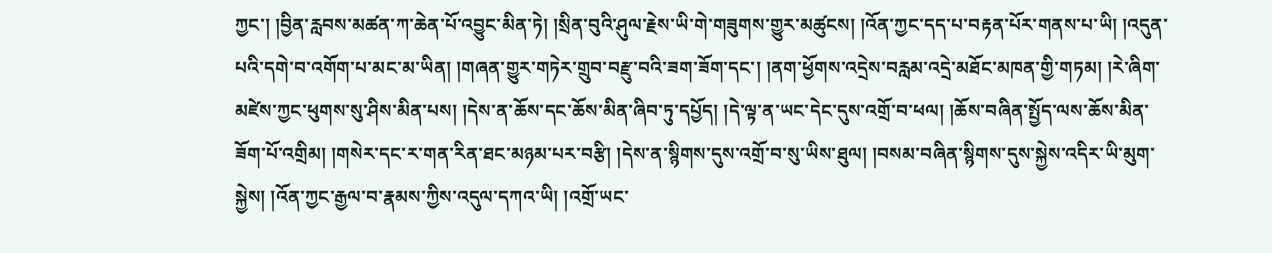ཀྱང་། །བྱིན་རླབས་མཚན་ཀ་ཆེན་པོ་འབྱུང་མིན་ཏེ། །སྲིན་བུའི་ཤུལ་རྗེས་ཡི་གེ་གཟུགས་གྱུར་མཚུངས། །འོན་ཀྱང་དད་པ་བརྟན་པོར་གནས་པ་ཡི། །འདུན་པའི་དགེ་བ་འགོག་པ་མང་མ་ཡིན། །གཞན་གྱུར་གཏེར་གྲུབ་བརྫུ་བའི་ཟག་ཟོག་དང་། །ནག་ཕྱོགས་འདྲེས་བརླམ་འདྲེ་མཐོང་མཁན་གྱི་གཏམ། །རེ་ཞིག་མཛེས་ཀྱང་ཕུགས་སུ་ཤིས་མིན་པས། །དེས་ན་ཆོས་དང་ཆོས་མིན་ཞིབ་ཏུ་དཔྱོད། །དེ་ལྟ་ན་ཡང་དེང་དུས་འགྲོ་བ་ཕལ། །ཆོས་བཞིན་སྤྱོད་ལས་ཆོས་མིན་ཟོག་པོ་འགྲིམ། །གསེར་དང་ར་གན་རིན་ཐང་མཉམ་པར་བརྩི། །དེས་ན་སྙིགས་དུས་འགྲོ་བ་སུ་ཡིས་ཐུལ། །བསམ་བཞིན་སྙིགས་དུས་སྐྱེས་འདིར་ཡི་མུག་སྐྱེས། །འོན་ཀྱང་རྒྱལ་བ་རྣམས་ཀྱིས་འདུལ་དཀའ་ཡི། །འགྲོ་ཡང་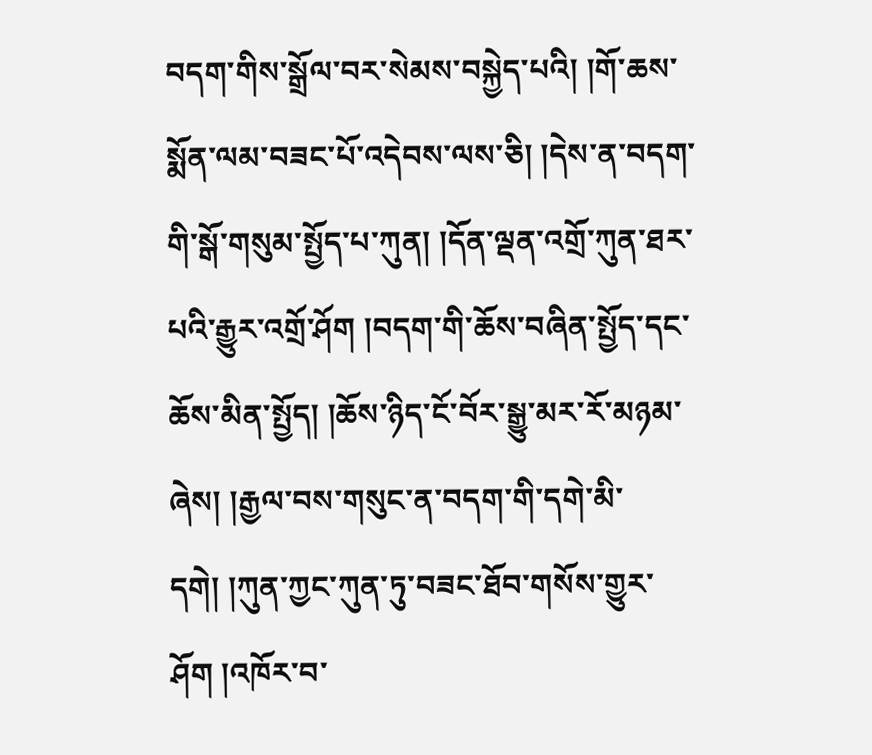བདག་གིས་སྒྲོལ་བར་སེམས་བསྐྱེད་པའི། །གོ་ཆས་སྨོན་ལམ་བཟང་པོ་འདེབས་ལས་ཅི། །དེས་ན་བདག་གི་སྒོ་གསུམ་སྤྱོད་པ་ཀུན། །དོན་ལྡན་འགྲོ་ཀུན་ཐར་པའི་རྒྱུར་འགྲོ་ཤོག །བདག་གི་ཆོས་བཞིན་སྤྱོད་དང་ཆོས་མིན་སྤྱོད། །ཆོས་ཉིད་ངོ་བོར་སྒྱུ་མར་རོ་མཉམ་ཞེས། །རྒྱལ་བས་གསུང་ན་བདག་གི་དགེ་མི་དགེ། །ཀུན་ཀྱང་ཀུན་ཏུ་བཟང་ཐོབ་གསོས་གྱུར་ཤོག །འཁོར་བ་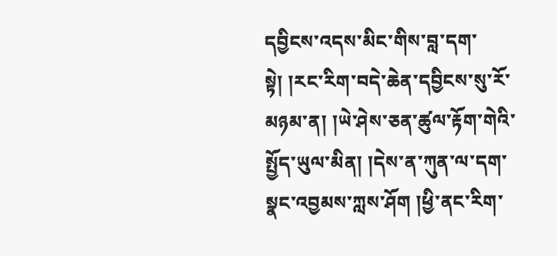དབྱིངས་འདས་མིང་གིས་བླ་དག་སྟེ། །རང་རིག་བདེ་ཆེན་དབྱིངས་སུ་རོ་མཉམ་ན། །ཡེ་ཤེས་ཅན་ཚུལ་རྟོག་གེའི་སྤྱོད་ཡུལ་མིན། །དེས་ན་ཀུན་ལ་དག་སྣང་འབྱམས་ཀླས་ཤོག །ཕྱི་ནང་རིག་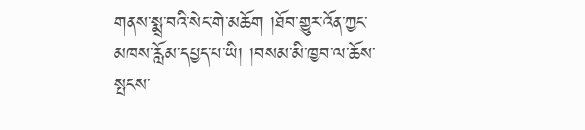གནས་སྨྲ་བའི་སེང་གེ་མཆོག །ཐོབ་གྱུར་འོན་ཀྱང་མཁས་རློམ་དཔྱད་པ་ཡི། །བསམ་མི་ཁྱབ་ལ་ཆོས་སྤངས་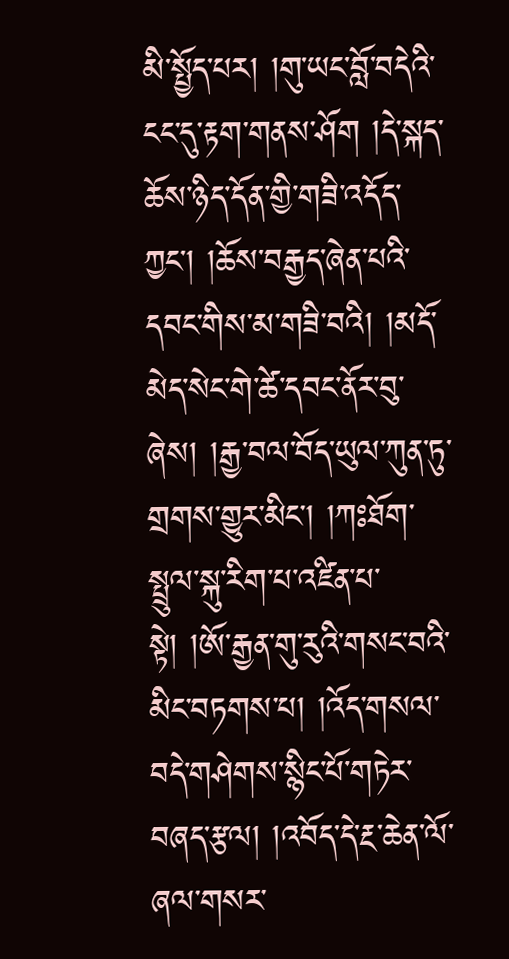མི་སྤྱོད་པར། །གུ་ཡང་བློ་བདེའི་ངང་དུ་རྟག་གནས་ཤོག །དེ་སྐད་ཆོས་ཉིད་དོན་གྱི་གཟི་འདོད་ཀྱང་། །ཆོས་བརྒྱད་ཞེན་པའི་དབང་གིས་མ་གཟི་བའི། །མདོ་མེད་སེང་གེ་ཚེ་དབང་ནོར་བུ་ཞེས། །རྒྱ་བལ་བོད་ཡུལ་ཀུན་ཏུ་གྲགས་གྱུར་མིང་། །ཀཿཐོག་སྤྲུལ་སྐུ་རིག་པ་འཛིན་པ་སྟེ། །ཨོ་རྒྱན་གུ་རུའི་གསང་བའི་མིང་བཏགས་པ། །འོད་གསལ་བདེ་གཤེགས་སྙིང་པོ་གཏེར་བཞད་རྩལ། །འབོད་དེ་རྔ་ཆེན་ལོ་ཞལ་གསར་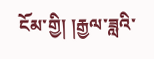ངོམ་གྱི། །རྒྱལ་ཟླའི་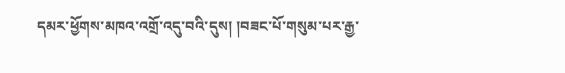དམར་ཕྱོགས་མཁའ་འགྲོ་འདུ་བའི་དུས། །བཟང་པོ་གསུམ་པར་རྒྱ་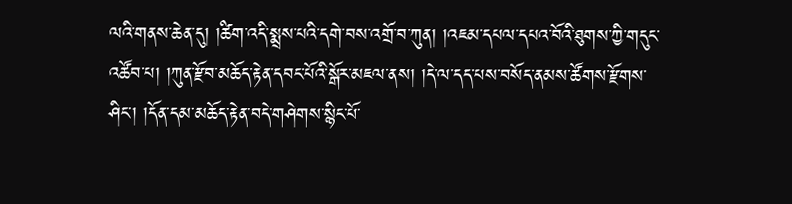ལའི་གནས་ཆེན་དུ། །ཚིག་འདི་སྨྲས་པའི་དགེ་བས་འགྲོ་བ་ཀུན། །འཇམ་དཔལ་དཔའ་བོའི་ཐུགས་ཀྱི་གདུང་འཚོབ་པ། །ཀུན་རྫོབ་མཆོད་རྟེན་དབང་པོའི་སྒོར་མཇལ་ནས། །དེ་ལ་དད་པས་བསོད་ནམས་ཚོགས་རྫོགས་ཤིང་། །དོན་དམ་མཆོད་རྟེན་བདེ་གཤེགས་སྙིང་པོ་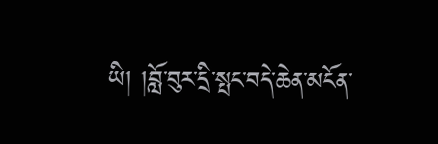ཡི། །བློ་བུར་དྲི་སྤང་བདེ་ཆེན་མངོན་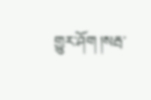གྱུར་ཤོག །སརྦ་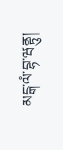མངྒ་ལཾ་བྷ་ཝནྟུ།